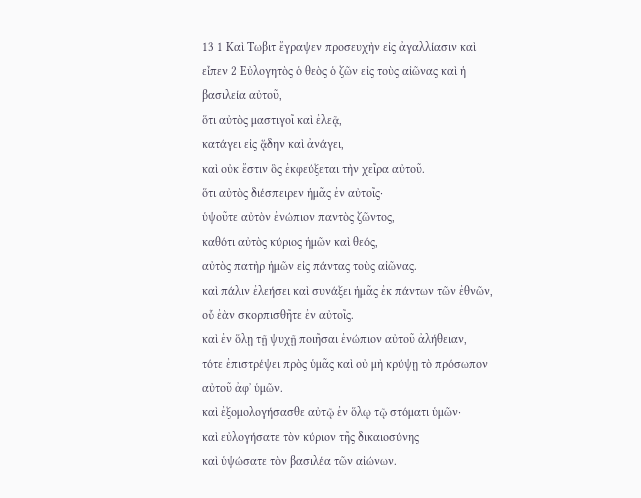13 1 Καὶ Τωβιτ ἔγραψεν προσευχὴν εἰς ἀγαλλίασιν καὶ εἶπεν 2 Εὐλογητὸς ὁ θεὸς ὁ ζῶν εἰς τοὺς αἰῶνας καὶ ἡ βασιλεία αὐτοῦ,
ὅτι αὐτὸς μαστιγοῖ καὶ ἐλεᾷ,
κατάγει εἰς ᾅδην καὶ ἀνάγει,
καὶ οὐκ ἔστιν ὃς ἐκφεύξεται τὴν χεῖρα αὐτοῦ.
ὅτι αὐτὸς διέσπειρεν ἡμᾶς ἐν αὐτοῖς·
ὑψοῦτε αὐτὸν ἐνώπιον παντὸς ζῶντος,
καθότι αὐτὸς κύριος ἡμῶν καὶ θεός,
αὐτὸς πατὴρ ἡμῶν εἰς πάντας τοὺς αἰῶνας.
καὶ πάλιν ἐλεήσει καὶ συνάξει ἡμᾶς ἐκ πάντων τῶν ἐθνῶν,
οὗ ἐὰν σκορπισθῆτε ἐν αὐτοῖς.
καὶ ἐν ὅλῃ τῇ ψυχῇ ποιῆσαι ἐνώπιον αὐτοῦ ἀλήθειαν,
τότε ἐπιστρέψει πρὸς ὑμᾶς καὶ οὐ μὴ κρύψῃ τὸ πρόσωπον αὐτοῦ ἀφ᾽ ὑμῶν.
καὶ ἐξομολογήσασθε αὐτῷ ἐν ὅλῳ τῷ στόματι ὑμῶν·
καὶ εὐλογήσατε τὸν κύριον τῆς δικαιοσύνης
καὶ ὑψώσατε τὸν βασιλέα τῶν αἰώνων.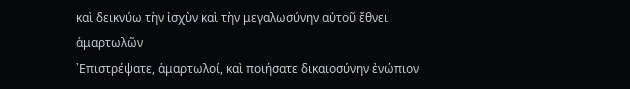καὶ δεικνύω τὴν ἰσχὺν καὶ τὴν μεγαλωσύνην αὐτοῦ ἔθνει ἁμαρτωλῶν
᾿Επιστρέψατε, ἁμαρτωλοί, καὶ ποιήσατε δικαιοσύνην ἐνώπιον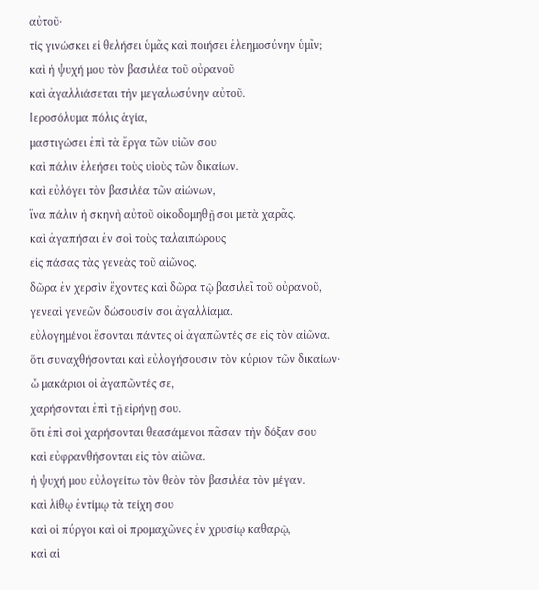αὐτοῦ·
τίς γινώσκει εἰ θελήσει ὑμᾶς καὶ ποιήσει ἐλεημοσύνην ὑμῖν;
καὶ ἡ ψυχή μου τὸν βασιλέα τοῦ οὐρανοῦ
καὶ ἀγαλλιάσεται τὴν μεγαλωσύνην αὐτοῦ.
Ιεροσόλυμα πόλις ἁγία,
μαστιγώσει ἐπὶ τὰ ἔργα τῶν υἱῶν σου
καὶ πάλιν ἐλεήσει τοὺς υἱοὺς τῶν δικαίων.
καὶ εὐλόγει τὸν βασιλέα τῶν αἰώνων,
ἵνα πάλιν ἡ σκηνὴ αὐτοῦ οἰκοδομηθῇ σοι μετὰ χαρᾶς.
καὶ ἀγαπήσαι ἐν σοὶ τοὺς ταλαιπώρους
εἰς πάσας τὰς γενεὰς τοῦ αἰῶνος.
δῶρα ἐν χερσὶν ἔχοντες καὶ δῶρα τῷ βασιλεῖ τοῦ οὐρανοῦ,
γενεαὶ γενεῶν δώσουσίν σοι ἀγαλλίαμα.
εὐλογημένοι ἔσονται πάντες οἱ ἀγαπῶντές σε εἰς τὸν αἰῶνα.
ὅτι συναχθήσονται καὶ εὐλογήσουσιν τὸν κύριον τῶν δικαίων·
ὦ μακάριοι οἱ ἀγαπῶντές σε,
χαρήσονται ἐπὶ τῇ εἰρήνῃ σου.
ὅτι ἐπὶ σοὶ χαρήσονται θεασάμενοι πᾶσαν τὴν δόξαν σου
καὶ εὐφρανθήσονται εἰς τὸν αἰῶνα.
ἡ ψυχή μου εὐλογείτω τὸν θεὸν τὸν βασιλέα τὸν μέγαν.
καὶ λίθῳ ἐντίμῳ τὰ τείχη σου
καὶ οἱ πύργοι καὶ οἱ προμαχῶνες ἐν χρυσίῳ καθαρῷ,
καὶ αἱ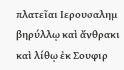πλατεῖαι Ιερουσαλημ βηρύλλῳ καὶ ἄνθρακι καὶ λίθῳ ἐκ Σουφιρ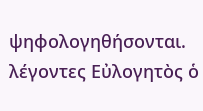ψηφολογηθήσονται.
λέγοντες Εὐλογητὸς ὁ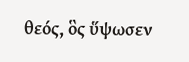θεός, ὃς ὕψωσεν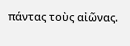πάντας τοὺς αἰῶνας.